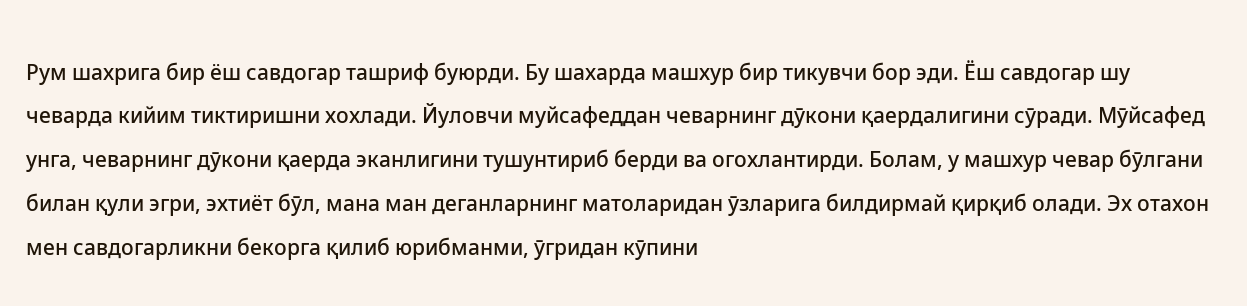Рум шахрига бир ёш савдогар ташриф буюрди. Бу шахарда машхур бир тикувчи бор эди. Ёш савдогар шу чеварда кийим тиктиришни хохлади. Йуловчи муйсафеддан чеварнинг дӯкони қаердалигини сӯради. Мӯйсафед унга, чеварнинг дӯкони қаерда эканлигини тушунтириб берди ва огохлантирди. Болам, у машхур чевар бӯлгани билан қули эгри, эхтиёт бӯл, мана ман деганларнинг матоларидан ӯзларига билдирмай қирқиб олади. Эх отахон мен савдогарликни бекорга қилиб юрибманми, ӯгридан кӯпини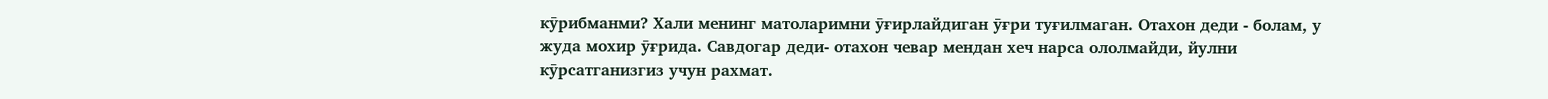кӯрибманми? Хали менинг матоларимни ӯғирлайдиган ӯғри туғилмаган. Отахон деди - болам, у жуда мохир ӯғрида. Савдогар деди- отахон чевар мендан хеч нарса ололмайди, йулни кӯрсатганизгиз учун рахмат.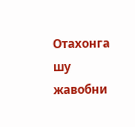Отахонга шу жавобни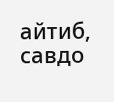айтиб, савдо